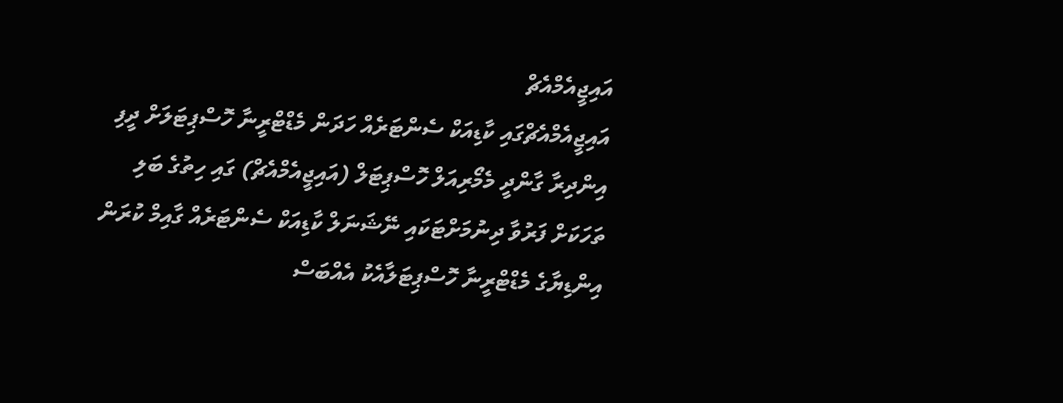އައިޖީއެމްއެޗް
އައިޖީއެމްއެޗްގައި ކާޑިއަކް ސެންޓަރެއް ހަދަން މެޑްޓްރީނާ ހޮސްޕިޓަލަށް ދީފި
އިންދިރާ ގާންދީ މެމޯރިއަލް ހޮސްޕިޓަލް (އައިޖީއެމްއެޗް) ގައި ހިތުގެ ބަލި ތަހަކަށް ފަރުވާ ދިނުމަށްޓަކައި ނޭޝަނަލް ކާޑިއަކް ސެންޓަރެއް ގާއިމް ކުރަން އިންޑިޔާގެ މެޑްޓްރީނާ ހޮސްޕިޓަލާއެކު އެއްބަސް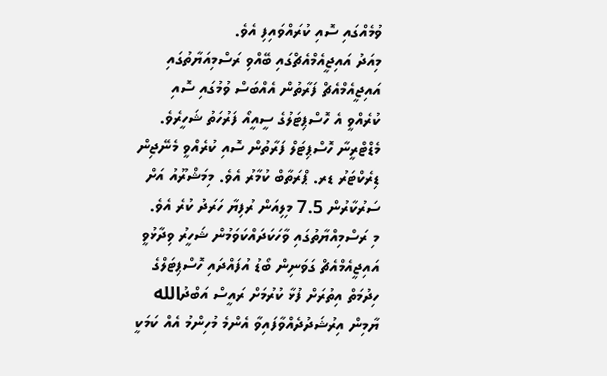ވުމެއްގައި ސޮއި ކުރައްވައިފި އެވެ.
މިއަދު އައިޖީއެމްއެޗްގައި ބޭއްވި ރަސްމިއަޔާތުގައި އައިޖީއެމްއެޗް ފަރާތުން އެއްބަސް ވުމުގައި ސޮއި ކުރެއްވީ އެ ހޮސްޕިޓަލުގެ ސީއީއޯ ފަރުހަތު ޝަހީރެވެ. މެޑްޓްރީނާ ހޮސްޕިޓަލް ފަރާތުން ސޮއި ކުރެއްވީ މެނޭޖިން ޑިރެކްޓަރު ޑރ. ޕްރަތާބް ކުމާރު އެވެ. މިމަޝްރޫއު އަށް ސަރުކާރުން 7.5 މިލިއަން ރުފިޔާ ހަރަދު ކުރެ އެވެ.
މި ރަސްމިއްޔާތުގައި ވާހަކަދައްކަވަމުން ޝަހީރު ވިދާޅުވީ އައިޖީއެމްއެޗް ގަވަނިން ބޯޑު އުފައްދައި ހޮސްޕިޓަލްގެ ހިދުމަތް އިތުރަށް ފުޅާ ކުރުމަށް ރައީސް އަބްދުالله ޔާމިން އިރުޝަދުދެއްވާފައިވާ އެންމެ މުހިންމު އެއް ކަމަކީ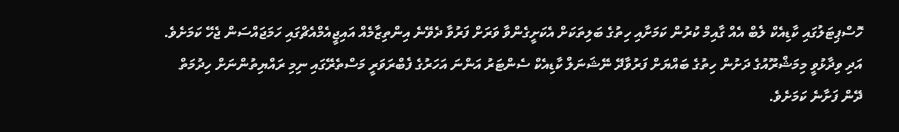ހޮސްޕިޓަލުގައި ކާޑިއެކް ލެބް އެއް ގާއިމް ކުރުން ކަމަށާއި ހިތުގެ ބަލިތަކަށް އެކަށީގެންވާ ވަރަށް ފަރުވާ ދެވޭނެ އިންތިޒާމެއް އައިޖީއެމްއެޗްގައި ހަމަޖައްސަން ޖެހޭ ކަމަށެވެ.
އަދި ވިދާޅުވީ މިމަޝްރޫއުގެ ދަށުން ހިތުގެ ބައްޔަށް ފަރުވާދޭ ނޭޝަނަލް ކާޑިއެކް ސެންޓަރު އަންނަ އަހަރުގެ ފެބްރަވަރީ މަސްތެރޭގައި ނިމި ރައްޔިތުންނަށް ހިދުމަތް ދޭން ފަށާނެ ކަމަށެވެ.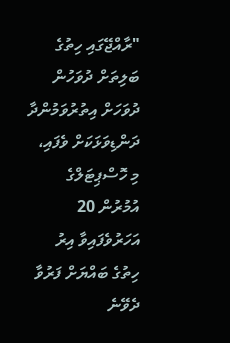"ރާއްޖޭގައި ހިތުގެ ބަލިތަށް ދުވަހުން ދުވަހަށް އިތުރުވަމުންދާ ދަންޑިވަޅަކަށް ވެފައި، މި ހޮސްޕިޓަލްގެ އުމުރުން 20 އަހަރުވެފައިވާ އިރު ހިތުގެ ބައްޔަށް ފަރުވާ ދެވޭނެ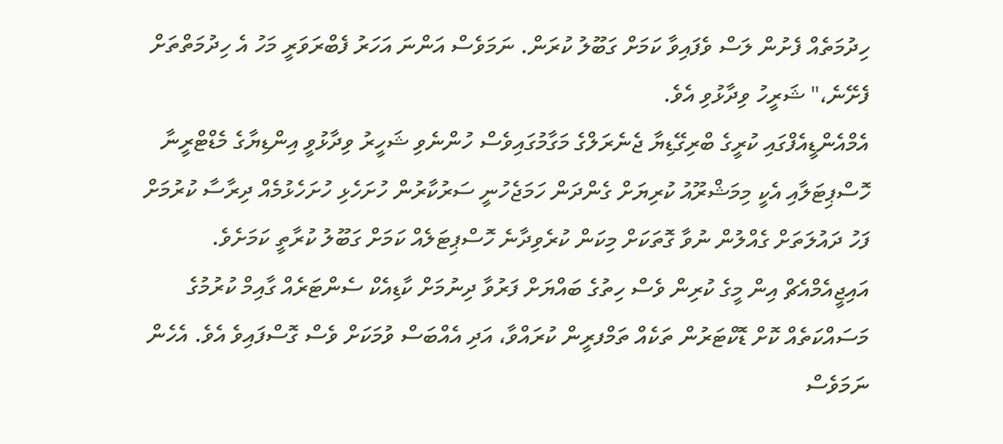ހިދުމަތެއް ފެށުން ލަސް ވެފައިވާ ކަމަށް ގަބޫލު ކުރަން. ނަމަވެސް އަންނަ އަހަރު ފެބްރަވަރީ މަހު އެ ހިދުމަތްތަށް ފެށޭނެ،" ޝަރީހު ވިދާޅުވި އެވެ.
އެމްއެންޑީއެފްގައި ކުރީގެ ބްރިގޭޑިޔާ ޖެނެރަލްގެ މަގާމުގައިވެސް ހުންނެވި ޝަހީރު ވިދާޅުވީ އިންޑިޔާގެ މެޑްޓްރީނާ ހޮސްޕިޓަލާއި އެކީ މިމަޝްރޫއު ކުރިޔަށް ގެންދަން ހަމަޖެހުނީ ސަރުކާރުން ހުށަހެޅި ހުށަހެޅުމެއް ދިރާސާ ކުރުމަށް ފަހު ދައުލަތަށް ގެއްލުން ނުވާ ގޮތަކަށް މިކަން ކުރެވިދާނެ ހޮސްޕިޓަލެއް ކަމަށް ގަބޫލު ކުރާތީ ކަމަށެވެ.
އައިޖީއެމްއެޗް އިން މީގެ ކުރިން ވެސް ހިތުގެ ބައްޔަށް ފަރުވާ ދިނުމަށް ކާޑިއެކް ސެންޓަރެއް ގާއިމް ކުރުމުގެ މަސައްކަތެއް ކޮށް ޑޮކްޓަރުން ތަކެއް ތަމްފރީން ކުރައްވާ، އަދި އެއްބަސް ވުމަކަށް ވެސް ގޮސްފައިވެ އެވެ. އެހެން ނަމަވެސް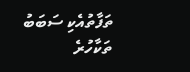ތަފާތުއެކި ސަބަބު ތަކާހުރެ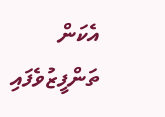އެކަން ތަންފީޒުވެފައި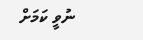ނުވީ ކަމަށް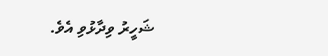ޝަހީރު ވިދާޅުވި އެވެ.